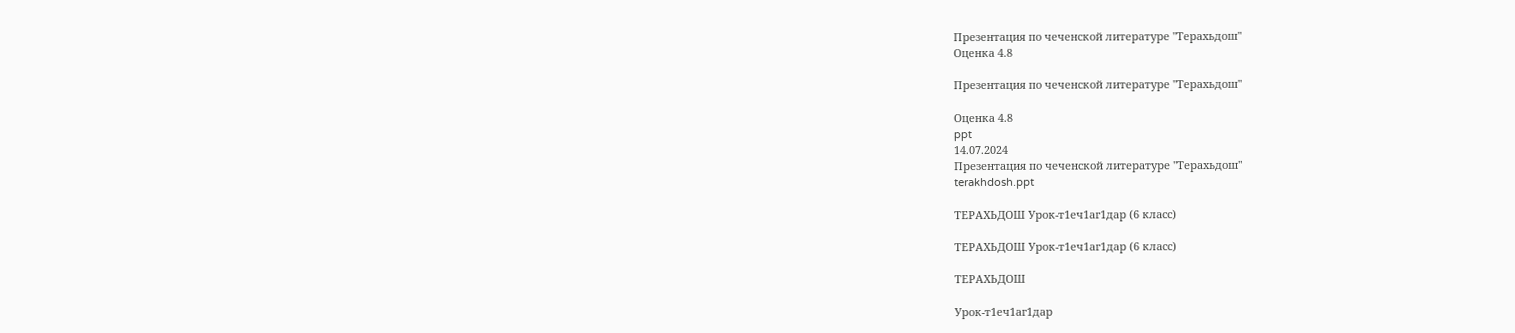Презентация по чеченской литературе "Терахьдош"
Оценка 4.8

Презентация по чеченской литературе "Терахьдош"

Оценка 4.8
ppt
14.07.2024
Презентация по чеченской литературе "Терахьдош"
terakhdosh.ppt

ТЕРАХЬДОШ Урок-т1еч1аг1дар (6 класс)

ТЕРАХЬДОШ Урок-т1еч1аг1дар (6 класс)

ТЕРАХЬДОШ

Урок-т1еч1аг1дар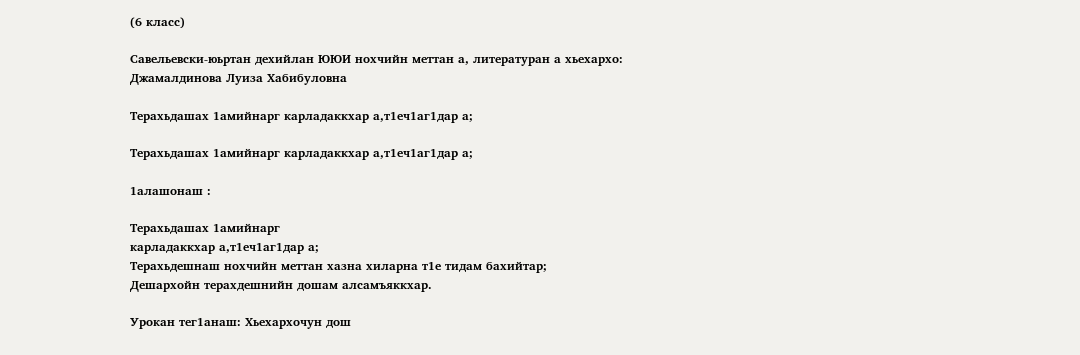(6 класс)

Савельевски-юьртан дехийлан ЮЮИ нохчийн меттан а, литературан а хьехархо:
Джамалдинова Луиза Хабибуловна

Терахьдашах 1амийнарг карладаккхар а,т1еч1аг1дар а;

Терахьдашах 1амийнарг карладаккхар а,т1еч1аг1дар а;

1алашонаш :

Терахьдашах 1амийнарг
карладаккхар а,т1еч1аг1дар а;
Терахьдешнаш нохчийн меттан хазна хиларна т1е тидам бахийтар;
Дешархойн терахдешнийн дошам алсамъяккхар.

Урокан тег1анаш: Хьехархочун дош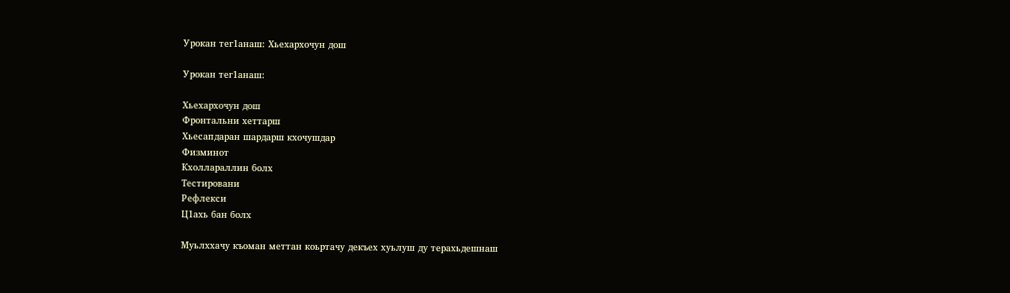Урокан тег1анаш: Хьехархочун дош

Урокан тег1анаш:

Хьехархочун дош
Фронтальни хеттарш
Хьесапдаран шардарш кхочушдар
Физминот
Кхоллараллин болх
Тестировани
Рефлекси
Ц1ахь бан болх

Муьлххачу къоман меттан коьртачу декъех хуьлуш ду терахьдешнаш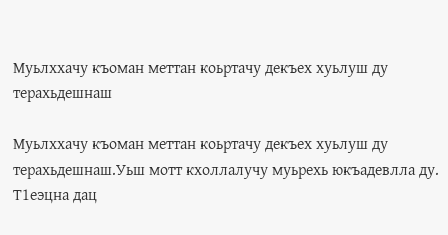Муьлххачу къоман меттан коьртачу декъех хуьлуш ду терахьдешнаш

Муьлххачу къоман меттан коьртачу декъех хуьлуш ду терахьдешнаш.Уьш мотт кхоллалучу муьрехь юкъадевлла ду. Т1еэцна дац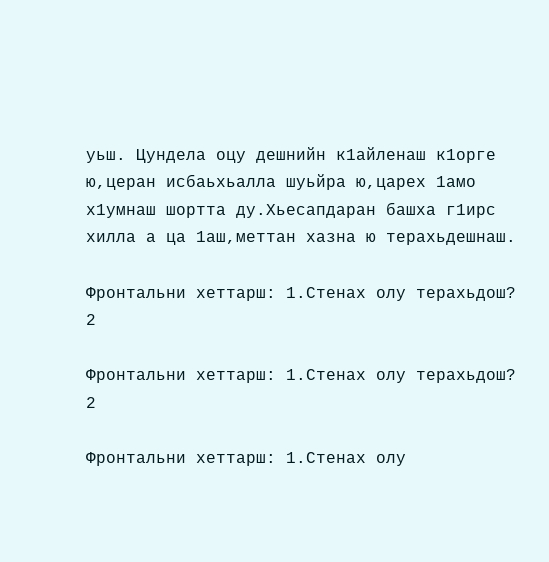уьш. Цундела оцу дешнийн к1айленаш к1орге ю,церан исбаьхьалла шуьйра ю,царех 1амо х1умнаш шортта ду.Хьесапдаран башха г1ирс хилла а ца 1аш,меттан хазна ю терахьдешнаш.

Фронтальни хеттарш: 1.Стенах олу терахьдош? 2

Фронтальни хеттарш: 1.Стенах олу терахьдош? 2

Фронтальни хеттарш: 1.Стенах олу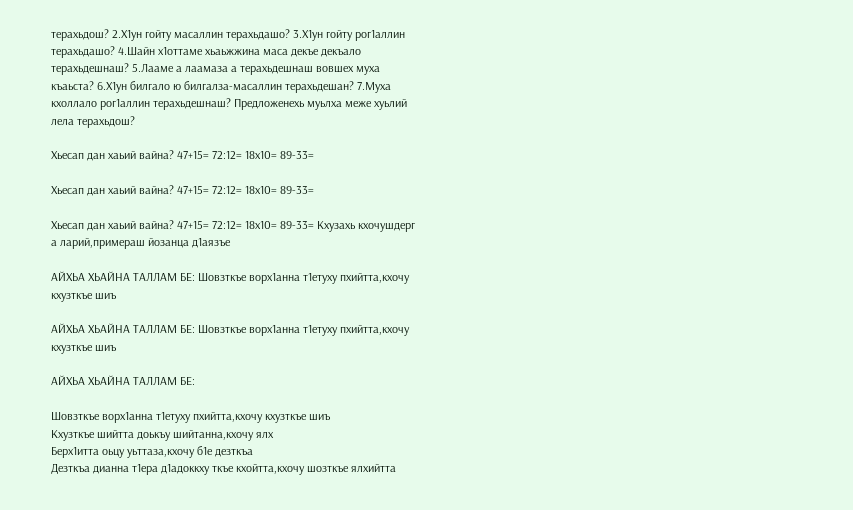терахьдош? 2.Х1ун гойту масаллин терахьдашо? 3.Х1ун гойту рог1аллин терахьдашо? 4.Шайн х1оттаме хьаьжжина маса декъе декъало терахьдешнаш? 5.Лааме а лаамаза а терахьдешнаш вовшех муха къаьста? 6.Х1ун билгало ю билгалза-масаллин терахьдешан? 7.Муха кхоллало рог1аллин терахьдешнаш? Предложенехь муьлха меже хуьлий лела терахьдош?

Хьесап дан хаьий вайна? 47+15= 72:12= 18х10= 89-33=

Хьесап дан хаьий вайна? 47+15= 72:12= 18х10= 89-33=

Хьесап дан хаьий вайна? 47+15= 72:12= 18х10= 89-33= Кхузахь кхочушдерг а ларий,примераш йозанца д1аязъе

АЙХЬА ХЬАЙНА ТАЛЛАМ БЕ: Шовзткъе ворх1анна т1етуху пхийтта,кхочу кхузткъе шиъ

АЙХЬА ХЬАЙНА ТАЛЛАМ БЕ: Шовзткъе ворх1анна т1етуху пхийтта,кхочу кхузткъе шиъ

АЙХЬА ХЬАЙНА ТАЛЛАМ БЕ:

Шовзткъе ворх1анна т1етуху пхийтта,кхочу кхузткъе шиъ
Кхузткъе шийтта доькъу шийтанна,кхочу ялх
Берх1итта оьцу уьттаза,кхочу б1е дезткъа
Дезткъа дианна т1ера д1адоккху ткъе кхойтта,кхочу шозткъе ялхийтта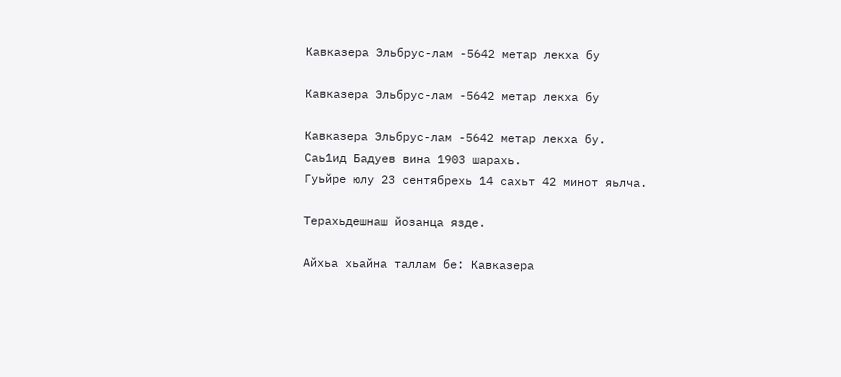Кавказера Эльбрус-лам -5642 метар лекха бу

Кавказера Эльбрус-лам -5642 метар лекха бу

Кавказера Эльбрус-лам -5642 метар лекха бу.
Саь1ид Бадуев вина 1903 шарахь.
Гуьйре юлу 23 сентябрехь 14 сахьт 42 минот яьлча.

Терахьдешнаш йозанца язде.

Айхьа хьайна таллам бе: Кавказера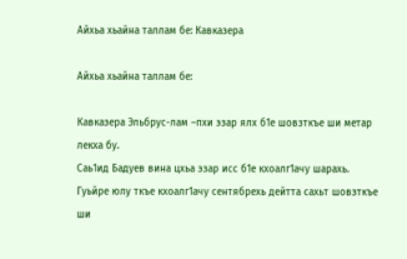Айхьа хьайна таллам бе: Кавказера

Айхьа хьайна таллам бе:

Кавказера Эльбрус-лам –пхи эзар ялх б1е шовзткъе ши метар лекха бу.
Саь1ид Бадуев вина цхьа эзар исс б1е кхоалг1ачу шарахь.
Гуьйре юлу ткъе кхоалг1ачу сентябрехь дейтта сахьт шовзткъе ши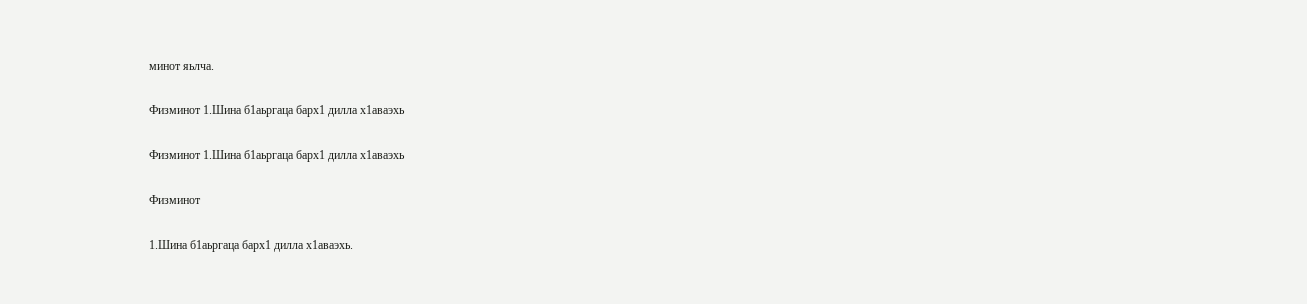минот яьлча.

Физминот 1.Шина б1аьргаца барх1 дилла х1аваэхь

Физминот 1.Шина б1аьргаца барх1 дилла х1аваэхь

Физминот

1.Шина б1аьргаца барх1 дилла х1аваэхь.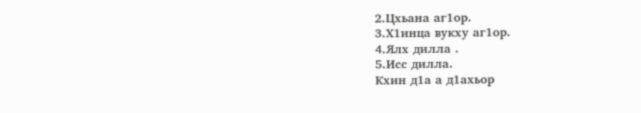2.Цхьана аг1ор.
3.Х1инца вукху аг1ор.
4.Ялх дилла .
5.Исс дилла.
Кхин д1а а д1ахьор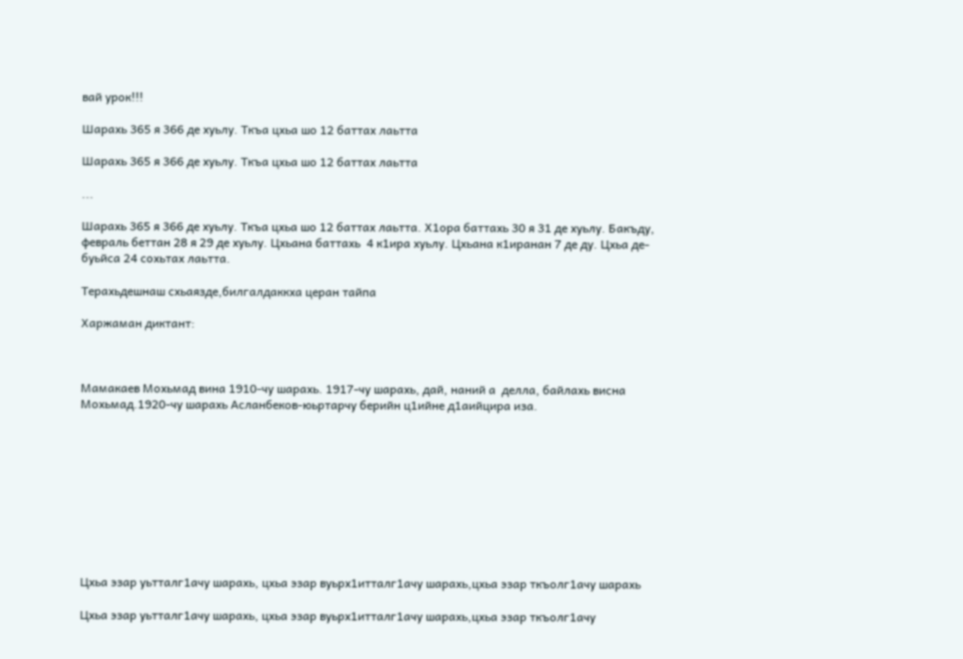вай урок!!!

Шарахь 365 я 366 де хуьлу. Ткъа цхьа шо 12 баттах лаьтта

Шарахь 365 я 366 де хуьлу. Ткъа цхьа шо 12 баттах лаьтта

...

Шарахь 365 я 366 де хуьлу. Ткъа цхьа шо 12 баттах лаьтта. Х1ора баттахь 30 я 31 де хуьлу. Бакъду, февраль беттан 28 я 29 де хуьлу. Цхьана баттахь  4 к1ира хуьлу. Цхьана к1иранан 7 де ду. Цхьа де-буьйса 24 сохьтах лаьтта.

Терахьдешнаш схьаязде,билгалдаккха церан тайпа

Харжаман диктант:



Мамакаев Мохьмад вина 1910-чу шарахь. 1917-чу шарахь, дай, наний а  делла, байлахь висна Мохьмад.1920-чу шарахь Асланбеков-юьртарчу берийн ц1ийне д1аийцира иза.










Цхьа эзар уьтталг1ачу шарахь, цхьа эзар вуьрх1итталг1ачу шарахь,цхьа эзар ткъолг1ачу шарахь

Цхьа эзар уьтталг1ачу шарахь, цхьа эзар вуьрх1итталг1ачу шарахь,цхьа эзар ткъолг1ачу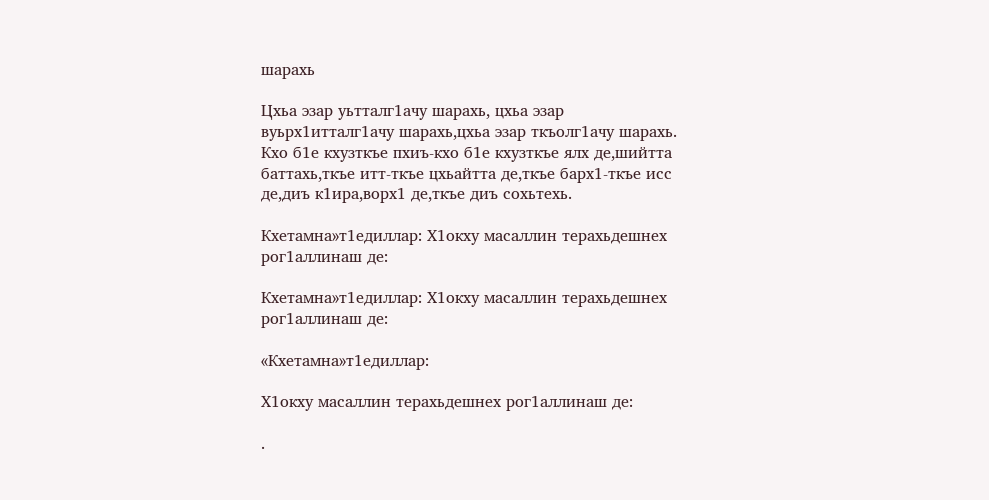шарахь

Цхьа эзар уьтталг1ачу шарахь, цхьа эзар вуьрх1итталг1ачу шарахь,цхьа эзар ткъолг1ачу шарахь. Кхо б1е кхузткъе пхиъ-кхо б1е кхузткъе ялх де,шийтта баттахь,ткъе итт-ткъе цхьайтта де,ткъе барх1-ткъе исс де,диъ к1ира,ворх1 де,ткъе диъ сохьтехь.

Кхетамна»т1едиллар: Х1окху масаллин терахьдешнех рог1аллинаш де:

Кхетамна»т1едиллар: Х1окху масаллин терахьдешнех рог1аллинаш де:

«Кхетамна»т1едиллар:

Х1окху масаллин терахьдешнех рог1аллинаш де:

.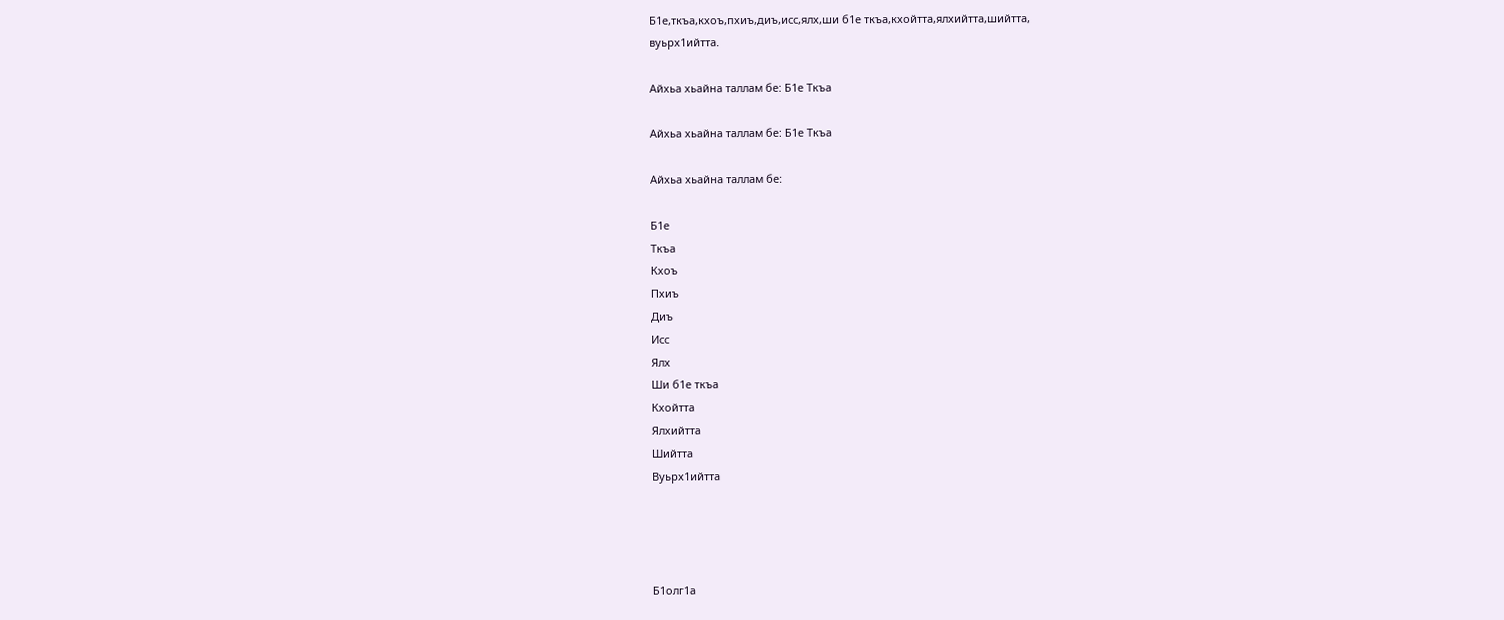Б1е,ткъа,кхоъ,пхиъ,диъ,исс,ялх,ши б1е ткъа,кхойтта,ялхийтта,шийтта,
вуьрх1ийтта.

Айхьа хьайна таллам бе: Б1е Ткъа

Айхьа хьайна таллам бе: Б1е Ткъа

Айхьа хьайна таллам бе:

Б1е
Ткъа
Кхоъ
Пхиъ
Диъ
Исс
Ялх
Ши б1е ткъа
Кхойтта
Ялхийтта
Шийтта
Вуьрх1ийтта




Б1олг1а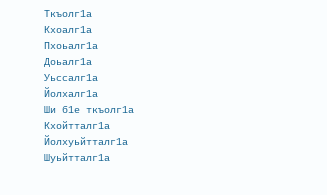Ткъолг1а
Кхоалг1а
Пхоьалг1а
Доьалг1а
Уьссалг1а
Йолхалг1а
Ши б1е ткъолг1а
Кхойтталг1а
Йолхуьйтталг1а
Шуьйтталг1а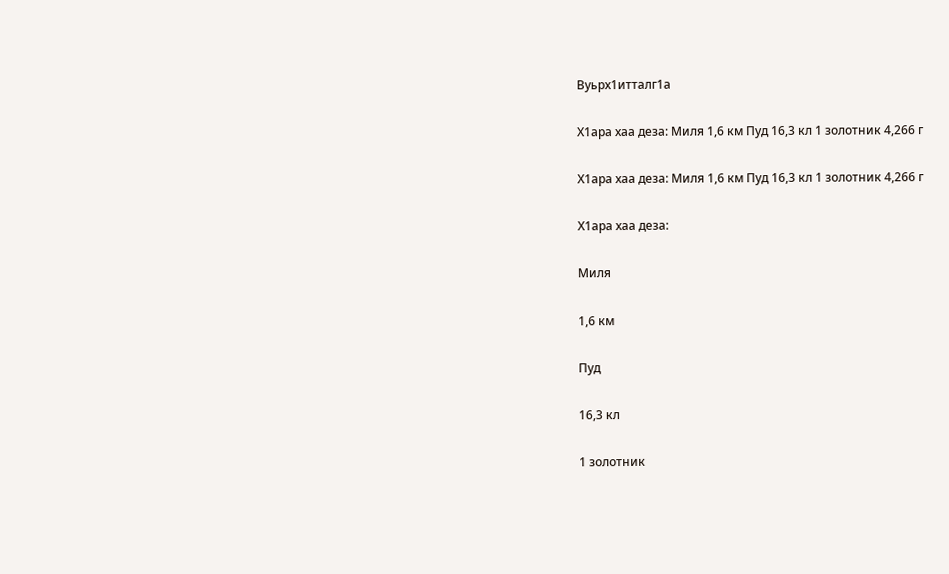Вуьрх1итталг1а

Х1ара хаа деза: Миля 1,6 км Пуд 16,3 кл 1 золотник 4,266 г

Х1ара хаа деза: Миля 1,6 км Пуд 16,3 кл 1 золотник 4,266 г

Х1ара хаа деза:

Миля

1,6 км

Пуд

16,3 кл

1 золотник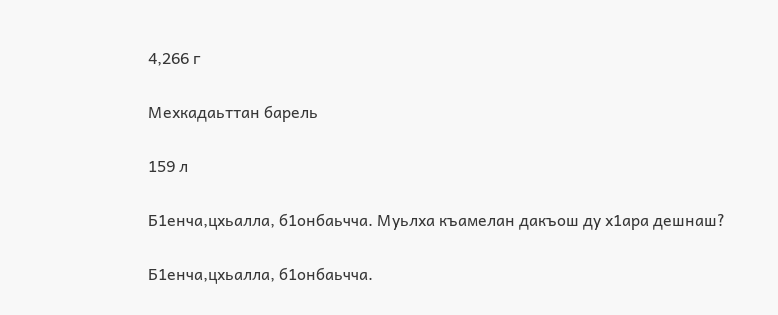4,266 г

Мехкадаьттан барель

159 л

Б1енча,цхьалла, б1онбаьчча. Муьлха къамелан дакъош ду х1ара дешнаш?

Б1енча,цхьалла, б1онбаьчча.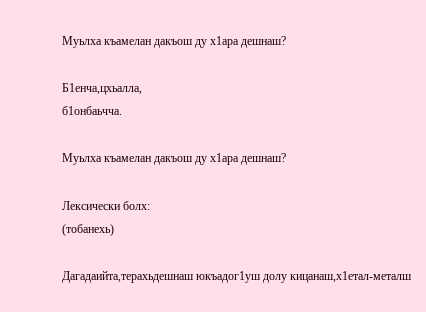Муьлха къамелан дакъош ду х1ара дешнаш?

Б1енча,цхьалла,
б1онбаьчча.

Муьлха къамелан дакъош ду х1ара дешнаш?

Лексически болх:
(тобанехь)

Дагадаийта,терахьдешнаш юкъадог1уш долу кицанаш,х1етал-металш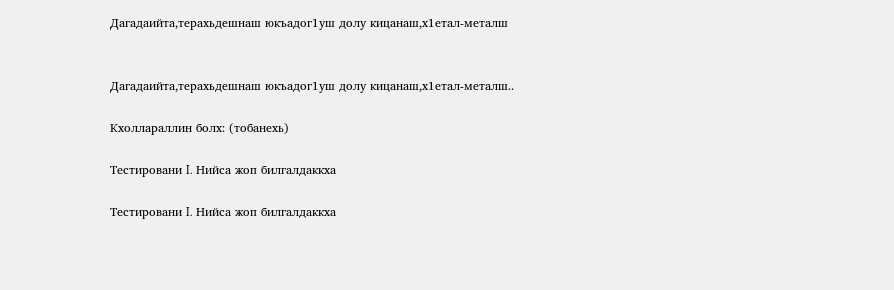Дагадаийта,терахьдешнаш юкъадог1уш долу кицанаш,х1етал-металш


Дагадаийта,терахьдешнаш юкъадог1уш долу кицанаш,х1етал-металш..

Кхоллараллин болх: (тобанехь)

Тестировани I. Нийса жоп билгалдаккха

Тестировани I. Нийса жоп билгалдаккха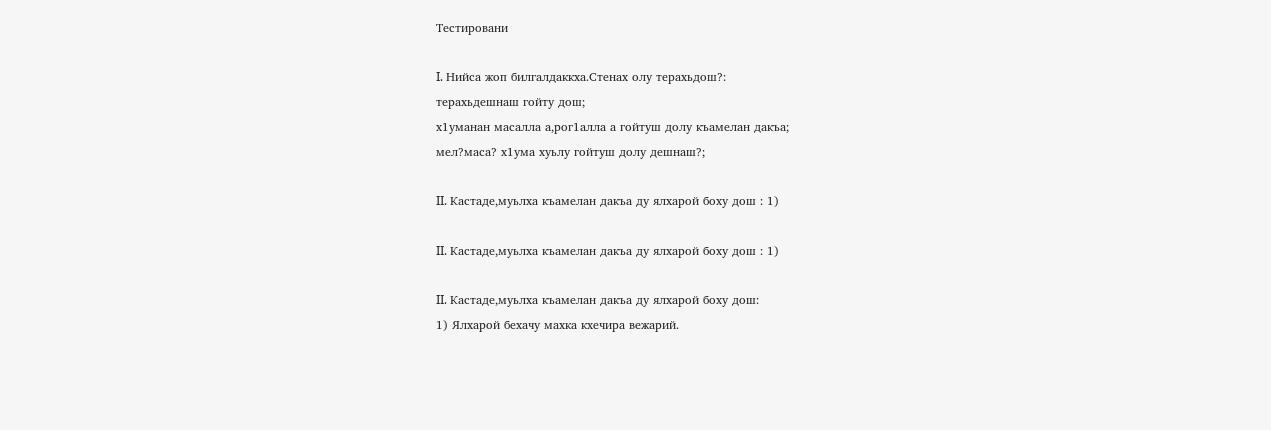Тестировани

I. Нийса жоп билгалдаккха.Стенах олу терахьдош?:
терахьдешнаш гойту дош;
х1уманан масалла а,рог1алла а гойтуш долу къамелан дакъа;
мел?маса? х1ума хуьлу гойтуш долу дешнаш?;

II. Кастаде,муьлха къамелан дакъа ду ялхарой боху дош : 1)

II. Кастаде,муьлха къамелан дакъа ду ялхарой боху дош : 1)

II. Кастаде,муьлха къамелан дакъа ду ялхарой боху дош:
1) Ялхарой бехачу махка кхечира вежарий.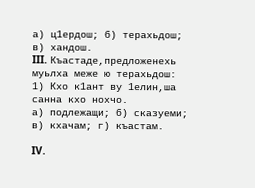а) ц1ердош; б) терахьдош; в) хандош.
III. Къастаде,предложенехь муьлха меже ю терахьдош:
1) Кхо к1ант ву 1елин,ша санна кхо нохчо.
а) подлежащи; б) сказуеми; в) кхачам; г) къастам.

IV.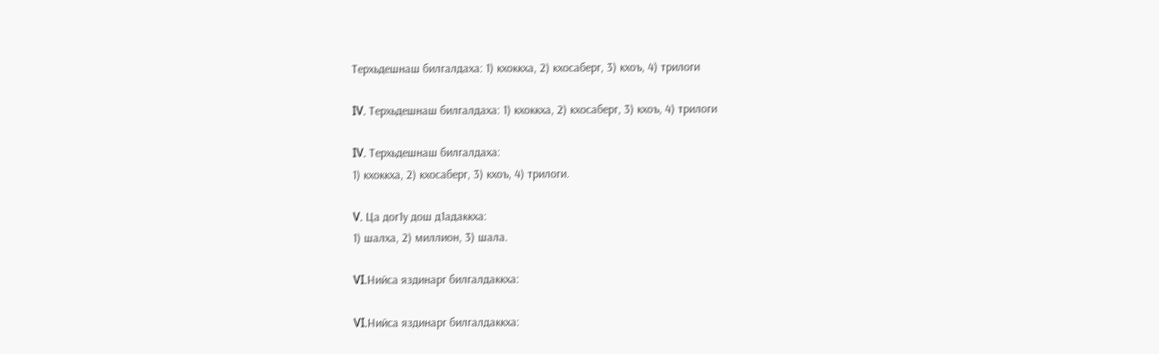Терхьдешнаш билгалдаха: 1) кхоккха, 2) кхосаберг, 3) кхоъ, 4) трилоги

IV. Терхьдешнаш билгалдаха: 1) кхоккха, 2) кхосаберг, 3) кхоъ, 4) трилоги

IV. Терхьдешнаш билгалдаха:
1) кхоккха, 2) кхосаберг, 3) кхоъ, 4) трилоги.

V. Ца дог1у дош д1адаккха:
1) шалха, 2) миллион, 3) шала.

VI.Нийса яздинарг билгалдаккха:

VI.Нийса яздинарг билгалдаккха: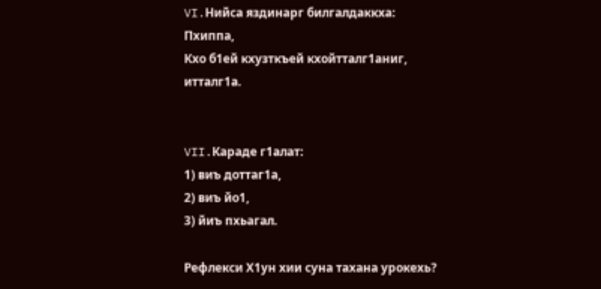VI.Нийса яздинарг билгалдаккха:
Пхиппа,
Кхо б1ей кхузткъей кхойтталг1аниг,
итталг1а.


VII.Караде г1алат:
1) виъ доттаг1а,
2) виъ йо1,
3) йиъ пхьагал.

Рефлекси Х1ун хии суна тахана урокехь?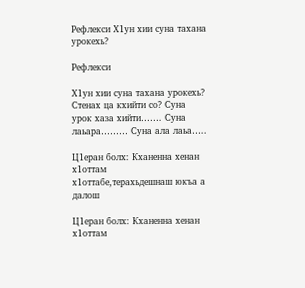Рефлекси Х1ун хии суна тахана урокехь?

Рефлекси

Х1ун хии суна тахана урокехь? Стенах ца кхийти со? Суна урок хаза хийти……. Суна лаьара……… Суна ала лаьа…..

Ц1еран болх: Кханенна хенан х1оттам х1оттабе,терахьдешнаш юкъа а далош

Ц1еран болх: Кханенна хенан х1оттам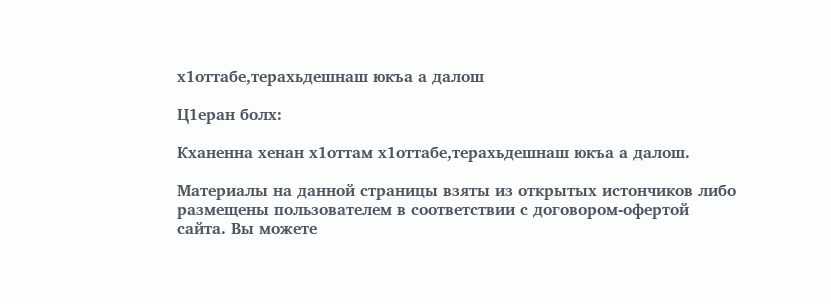х1оттабе,терахьдешнаш юкъа а далош

Ц1еран болх:

Кханенна хенан х1оттам х1оттабе,терахьдешнаш юкъа а далош.

Материалы на данной страницы взяты из открытых истончиков либо размещены пользователем в соответствии с договором-офертой сайта. Вы можете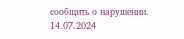сообщить о нарушении.
14.07.2024